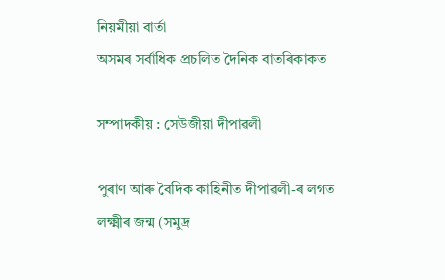নিয়মীয়া বাৰ্তা
অসমৰ সৰ্বাধিক প্ৰচলিত দৈনিক বাতৰিকাকত

সম্পাদকীয় : সেউজীয়া দীপাৱলী

পুৰাণ আৰু বৈদিক কাহিনীত দীপাৱলী-ৰ লগত লক্ষ্মীৰ জন্ম (সমুদ্র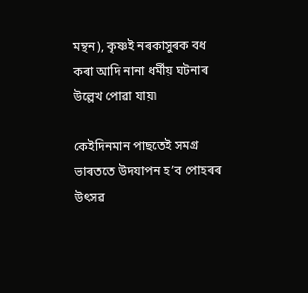মন্থন), কৃষ্ণই নৰকাসুৰক বধ কৰা আদি নানা ধর্মীয় ঘটনাৰ উল্লেখ পোৱা যায়৷

কেইদিনমান পাছতেই সমগ্র ভাৰততে উদযাপন হ’ব পোহৰৰ উৎসৱ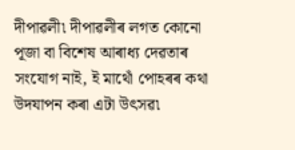দীপাৱলী৷ দীপাৱলীৰ লগত কোনো পূজা বা বিশেষ আৰাধ্য দেৱতাৰ সংযোগ নাই, ই মাথোঁ পোহৰৰ কথা উদযাপন কৰা এটা উৎসৱ৷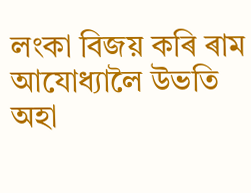লংকা বিজয় কৰি ৰাম আযোধ্যালৈ উভতি অহা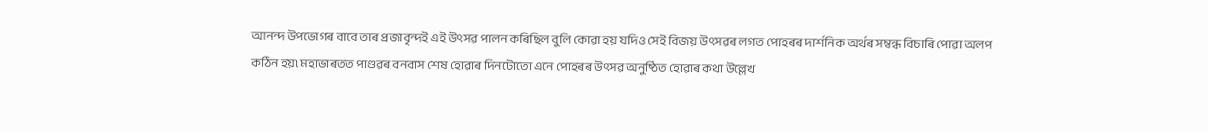আনন্দ উপভোগৰ বাবে তাৰ প্রজাবৃন্দই এই উৎসৱ পালন কৰিছিল বুলি কোৱা হয় যদিও সেই বিজয় উৎসৱৰ লগত পোহৰৰ দার্শনিক অর্থৰ সম্বন্ধ বিচাৰি পোৱা অলপ কঠিন হয়৷ মহাভাৰতত পাণ্ডৱৰ বনবাস শেষ হোৱাৰ দিনটোতো এনে পোহৰৰ উৎসৱ অনুষ্ঠিত হোৱাৰ কথা উল্লেখ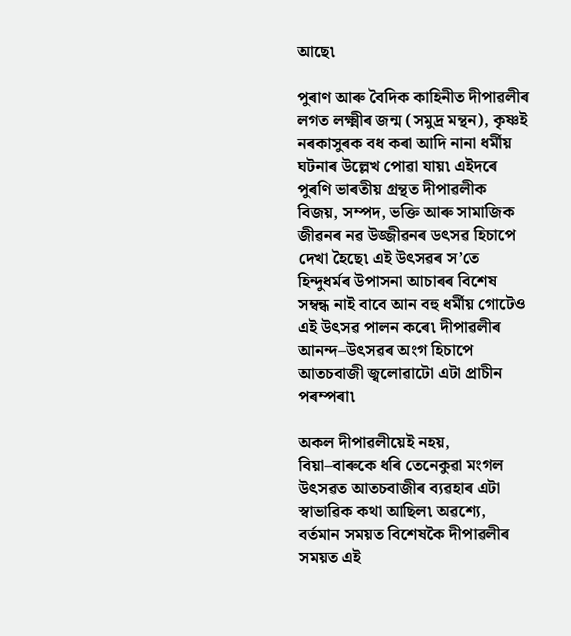আছে৷

পুৰাণ আৰু বৈদিক কাহিনীত দীপাৱলীৰ লগত লক্ষ্মীৰ জন্ম (সমুদ্র মন্থন), কৃষ্ণই নৰকাসুৰক বধ কৰা আদি নানা ধর্মীয় ঘটনাৰ উল্লেখ পোৱা যায়৷ এইদৰে পুৰণি ভাৰতীয় গ্রন্থত দীপাৱলীক বিজয়, সম্পদ, ভক্তি আৰু সামাজিক জীৱনৰ নৱ উজ্জীৱনৰ ডৎসৱ হিচাপে দেখা হৈছে৷ এই উৎসৱৰ স’তে হিন্দুধর্মৰ উপাসনা আচাৰৰ বিশেষ সম্বন্ধ নাই বাবে আন বহু ধর্মীয় গোটেও এই উৎসৱ পালন কৰে৷ দীপাৱলীৰ আনন্দ–উৎসৱৰ অংগ হিচাপে আতচবাজী জ্বলোৱাটো এটা প্রাচীন পৰম্পৰা৷

অকল দীপাৱলীয়েই নহয়, বিয়া–বাৰুকে ধৰি তেনেকুৱা মংগল উৎসৱত আতচবাজীৰ ব্যৱহাৰ এটা স্বাভাৱিক কথা আছিল৷ অৱশ্যে, বর্তমান সময়ত বিশেষকৈ দীপাৱলীৰ সময়ত এই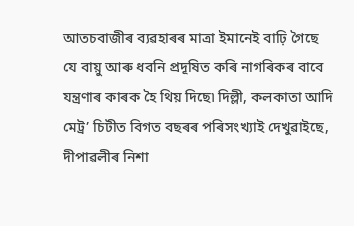আতচবাজীৰ ব্যৱহাৰৰ মাত্রা ইমানেই বাঢ়ি গৈছে যে বায়ু আৰু ধবনি প্রদূষিত কৰি নাগৰিকৰ বাবে যন্ত্রণাৰ কাৰক হৈ থিয় দিছে৷ দিল্লী, কলকাতা আদি মেট্ৰ’ চিটীত বিগত বছৰৰ পৰিসংখ্যাই দেখুৱাইছে, দীপাৱলীৰ নিশা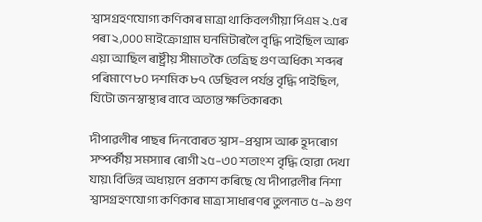শ্বাসগ্রহণযোগ্য কণিকাৰ মাত্রা থাকিবলগীয়া পিএম ২.৫ৰ পৰা ২,০০০ মাইক্রোগ্রাম ঘনমিটাৰলৈ বৃদ্ধি পাইছিল আৰু এয়া আছিল ৰাষ্ট্রীয় সীমাতকৈ তেত্রিছ গুণ অধিক৷ শব্দৰ পৰিমাণে ৮০ দশমিক ৮৭ ডেছিবল পর্যন্ত বৃদ্ধি পাইছিল, যিটো জনস্বাস্থ্যৰ বাবে অত্যন্ত ক্ষতিকাৰক৷

দীপাৱলীৰ পাছৰ দিনবোৰত শ্বাস–প্রশ্বাস আৰু হূদৰোগ সম্পর্কীয় সমস্যাৰ ৰোগী ২৫–৩০ শতাংশ বৃদ্ধি হোৱা দেখা যায়৷ বিভিন্ন অধ্যয়নে প্রকাশ কৰিছে যে দীপাৱলীৰ নিশা শ্বাসগ্রহণযোগ্য কণিকাৰ মাত্রা সাধাৰণৰ তুলনাত ৫–৯ গুণ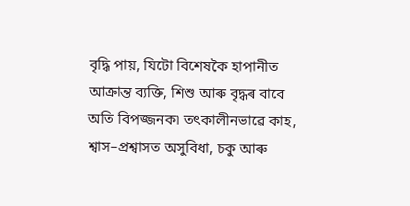বৃদ্ধি পায়, যিটো বিশেষকৈ হাপানীত আক্রান্ত ব্যক্তি, শিশু আৰু বৃদ্ধৰ বাবে অতি বিপজ্জনক৷ তৎকালীনভাৱে কাহ, শ্বাস–প্রশ্বাসত অসুবিধা, চকু আৰু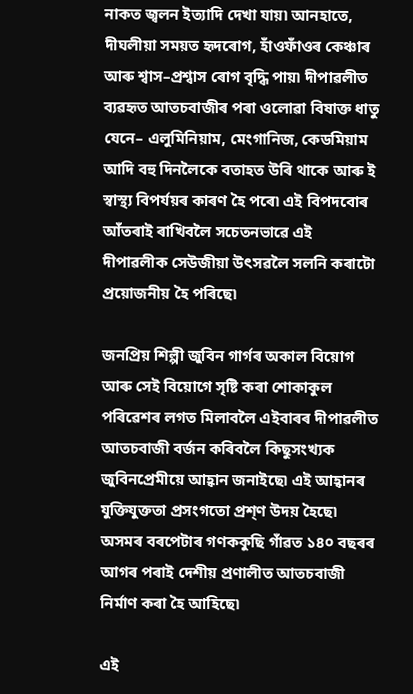নাকত জ্বলন ইত্যাদি দেখা যায়৷ আনহাতে, দীঘলীয়া সময়ত হৃদৰোগ, হাঁওফাঁওৰ কেঞ্চাৰ আৰু শ্বাস–প্রশ্বাস ৰোগ বৃদ্ধি পায়৷ দীপাৱলীত ব্যৱহৃত আতচবাজীৰ পৰা ওলোৱা বিষাক্ত ধাতু যেনে– এলুমিনিয়াম, মেংগানিজ, কেডমিয়াম আদি বহু দিনলৈকে বতাহত উৰি থাকে আৰু ই স্বাস্থ্য বিপর্যয়ৰ কাৰণ হৈ পৰে৷ এই বিপদবোৰ আঁতৰাই ৰাখিবলৈ সচেতনভাৱে এই দীপাৱলীক সেউজীয়া উৎসৱলৈ সলনি কৰাটো প্রয়োজনীয় হৈ পৰিছে৷

জনপ্রিয় শিল্পী জুবিন গার্গৰ অকাল বিয়োগ আৰু সেই বিয়োগে সৃষ্টি কৰা শোকাকুল পৰিৱেশৰ লগত মিলাবলৈ এইবাৰৰ দীপাৱলীত আতচবাজী বর্জন কৰিবলৈ কিছুসংখ্যক জুবিনপ্রেমীয়ে আহ্বান জনাইছে৷ এই আহ্বানৰ যুক্তিযুক্ততা প্রসংগতো প্রশ্ণ উদয় হৈছে৷ অসমৰ বৰপেটাৰ গণককুছি গাঁৱত ১৪০ বছৰৰ আগৰ পৰাই দেশীয় প্রণালীত আতচবাজী নির্মাণ কৰা হৈ আহিছে৷

এই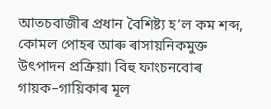আতচবাজীৰ প্রধান বৈশিষ্ট্য হ’ল কম শব্দ, কোমল পোহৰ আৰু ৰাসায়নিকমুক্ত উৎপাদন প্রক্রিয়া৷ বিহু ফাংচনবোৰ গায়ক–গায়িকাৰ মূল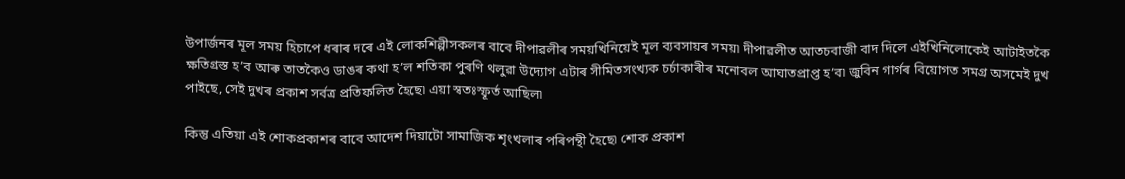উপার্জনৰ মূল সময় হিচাপে ধৰাৰ দৰে এই লোকশিল্পীসকলৰ বাবে দীপাৱলীৰ সময়খিনিয়েই মূল ব্যবসায়ৰ সময়৷ দীপাৱলীত আতচবাজী বাদ দিলে এইখিনিলোকেই আটাইতকৈ ক্ষতিগ্রস্ত হ’ব আৰু তাতকৈও ডাঙৰ কথা হ’ল শতিকা পুৰণি থলুৱা উদ্যোগ এটাৰ সীমিতসংখ্যক চর্চাকাৰীৰ মনোবল আঘাতপ্রাপ্ত হ’ব৷ জুবিন গার্গৰ বিয়োগত সমগ্র অসমেই দুখ পাইছে, সেই দুখৰ প্রকাশ সর্বত্র প্রতিফলিত হৈছে৷ এয়া স্বতঃস্ফূর্ত আছিল৷

কিন্তু এতিয়া এই শোকপ্রকাশৰ বাবে আদেশ দিয়াটো সামাজিক শৃংখলাৰ পৰিপন্থী হৈছে৷ শোক প্রকাশ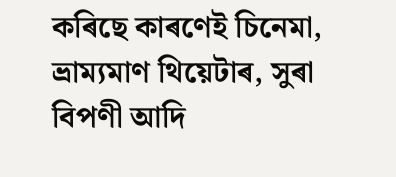কৰিছে কাৰণেই চিনেমা, ভ্রাম্যমাণ থিয়েটাৰ, সুৰা বিপণী আদি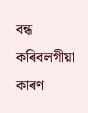বন্ধ কৰিবলগীয়া কাৰণ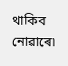থাকিব নোৱাৰে৷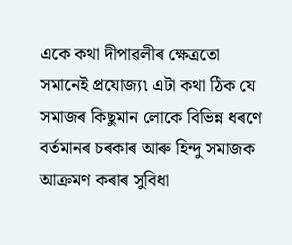একে কথা দীপাৱলীৰ ক্ষেত্রতো সমানেই প্রযোজ্য৷ এটা কথা ঠিক যে সমাজৰ কিছুমান লোকে বিভিন্ন ধৰণে বর্তমানৰ চৰকাৰ আৰু হিন্দু সমাজক আক্রমণ কৰাৰ সুবিধা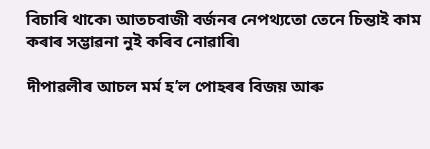বিচাৰি থাকে৷ আতচবাজী বর্জনৰ নেপথ্যতো তেনে চিন্তাই কাম কৰাৰ সম্ভাৱনা নুই কৰিব নোৱাৰি৷

দীপাৱলীৰ আচল মর্ম হ’ল পোহৰৰ বিজয় আৰু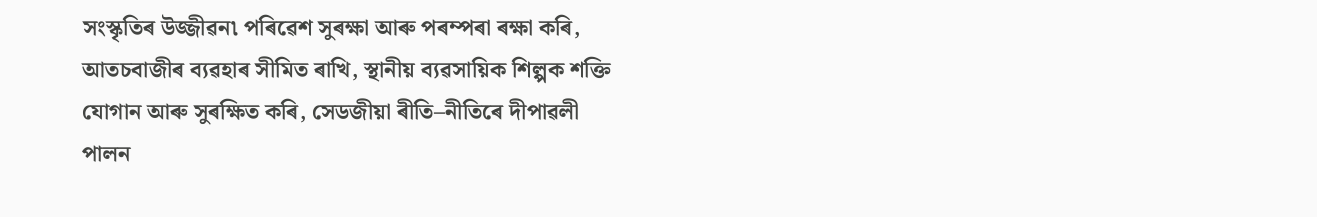সংস্কৃতিৰ উজ্জীৱন৷ পৰিৱেশ সুৰক্ষা আৰু পৰম্পৰা ৰক্ষা কৰি, আতচবাজীৰ ব্যৱহাৰ সীমিত ৰাখি, স্থানীয় ব্যৱসায়িক শিল্পক শক্তি যোগান আৰু সুৰক্ষিত কৰি, সেডজীয়া ৰীতি–নীতিৰে দীপাৱলী পালন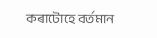কৰাটোহে বর্তমান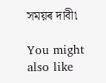সময়ৰ দাবী৷

You might also like